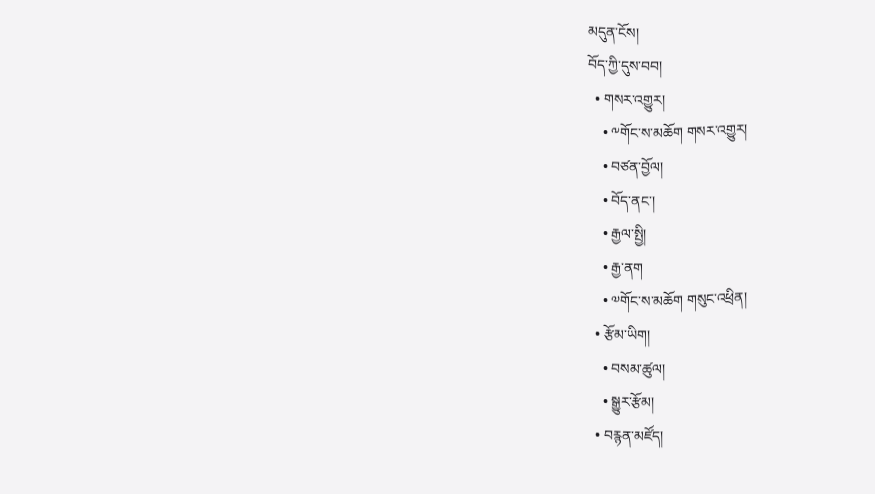མདུན་ངོས།
བོད་ཀྱི་དུས་བབ།
  • གསར་འགྱུར།
    • ༸གོང་ས་མཆོག གསར་འགྱུར།
    • བཙན་བྱོལ།
    • བོད་ནང་།
    • རྒྱལ་སྤྱི།
    • རྒྱ་ནག
    • ༧གོང་ས་མཆོག གསུང་འཕྲིན།
  • རྩོམ་ཡིག།
    • བསམ་ཚུལ།
    • སྒྱུར་རྩོམ།
  • བརྙན་མཛོད།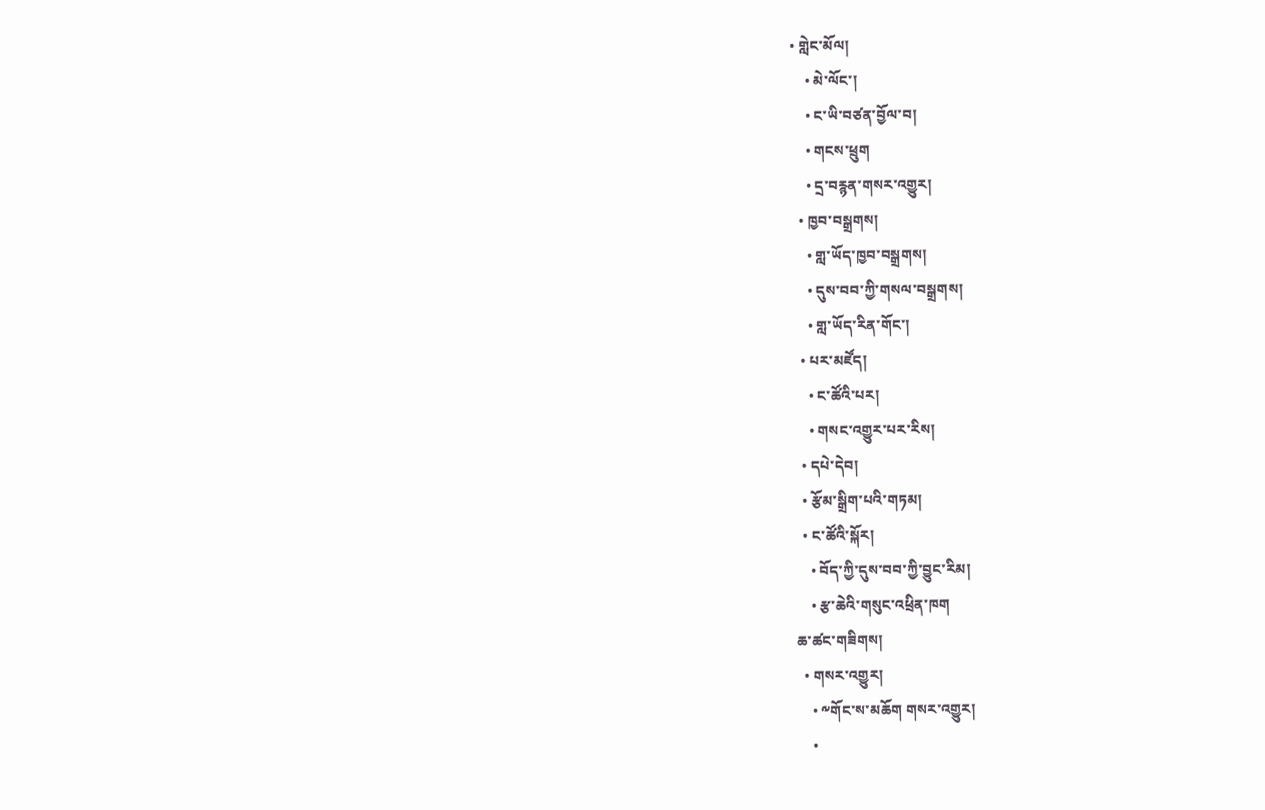• གླེང་མོལ།
    • མེ་ལོང་།
    • ང་ཡི་བཙན་བྱོལ་བ།
    • གངས་ཕྲུག
    • དྲ་བརྙན་གསར་འགྱུར།
  • ཁྱབ་བསྒྲགས།
    • གླ་ཡོད་ཁྱབ་བསྒྲགས།
    • དུས་བབ་ཀྱི་གསལ་བསྒྲགས།
    • གླ་ཡོད་རིན་གོང་།
  • པར་མཛོད།
    • ང་ཚོའི་པར།
    • གསང་འགྱུར་པར་རིས།
  • དཔེ་དེབ།
  • རྩོམ་སྒྲིག་པའི་གཏམ།
  • ང་ཚོའི་སྐོར།
    • བོད་ཀྱི་དུས་བབ་ཀྱི་བྱུང་རིམ།
    • རྩ་ཆེའི་གསུང་འཕྲིན་ཁག
ཆ་ཚང་གཟིགས།
  • གསར་འགྱུར།
    • ༸གོང་ས་མཆོག གསར་འགྱུར།
    •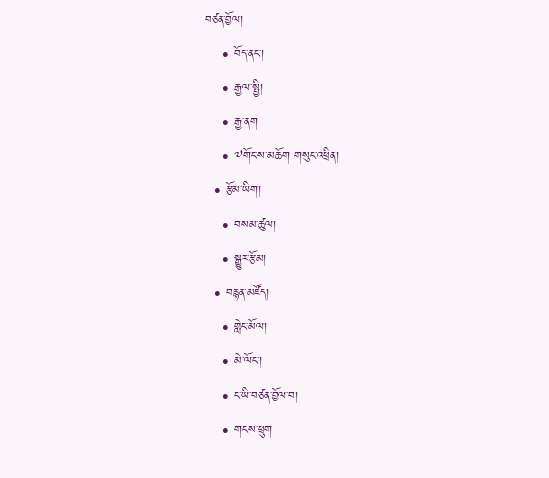བཙན་བྱོལ།
    • བོད་ནང་།
    • རྒྱལ་སྤྱི།
    • རྒྱ་ནག
    • ༧གོང་ས་མཆོག གསུང་འཕྲིན།
  • རྩོམ་ཡིག།
    • བསམ་ཚུལ།
    • སྒྱུར་རྩོམ།
  • བརྙན་མཛོད།
    • གླེང་མོལ།
    • མེ་ལོང་།
    • ང་ཡི་བཙན་བྱོལ་བ།
    • གངས་ཕྲུག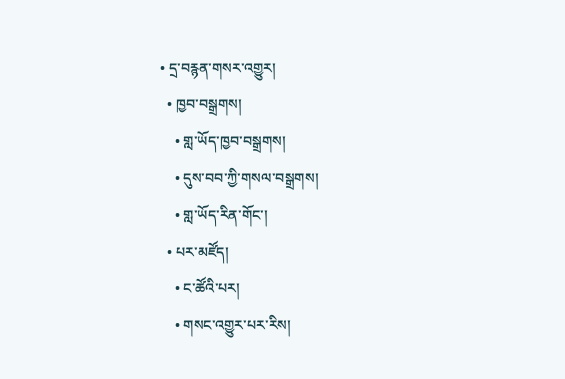• དྲ་བརྙན་གསར་འགྱུར།
  • ཁྱབ་བསྒྲགས།
    • གླ་ཡོད་ཁྱབ་བསྒྲགས།
    • དུས་བབ་ཀྱི་གསལ་བསྒྲགས།
    • གླ་ཡོད་རིན་གོང་།
  • པར་མཛོད།
    • ང་ཚོའི་པར།
    • གསང་འགྱུར་པར་རིས།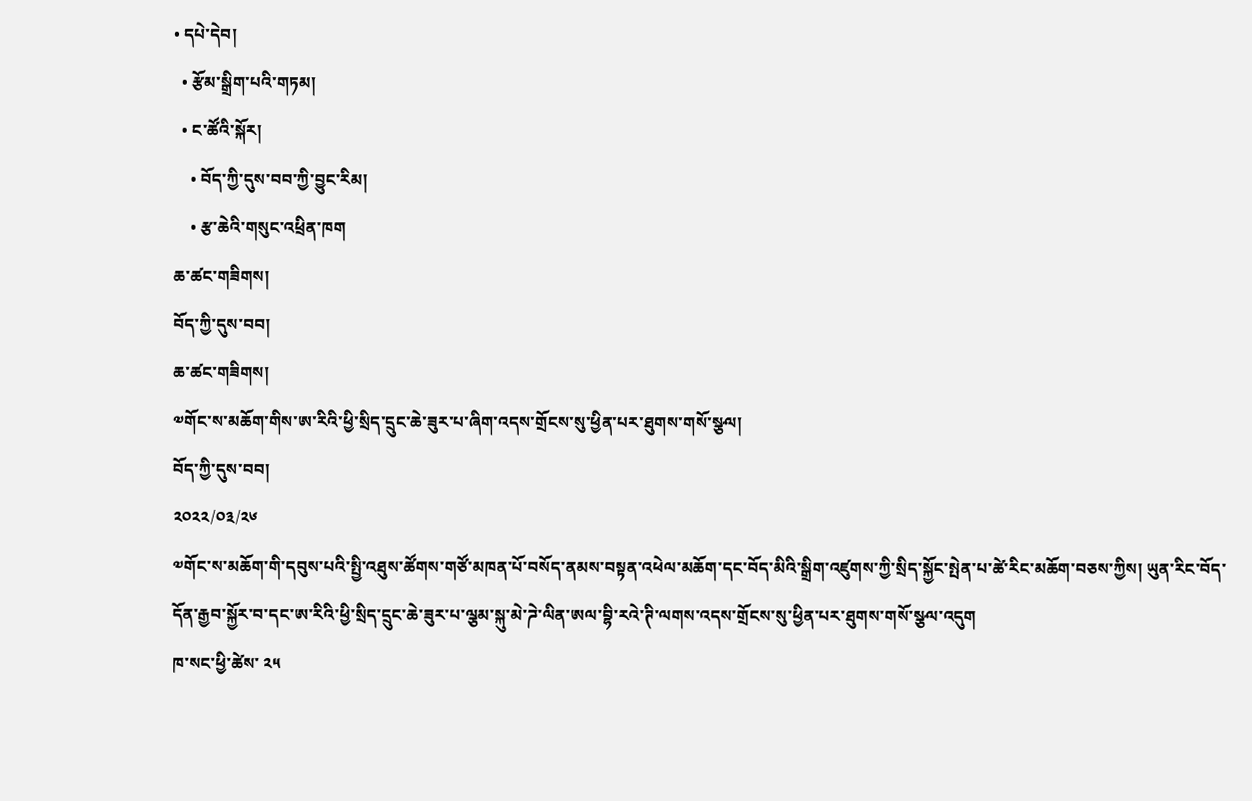• དཔེ་དེབ།
  • རྩོམ་སྒྲིག་པའི་གཏམ།
  • ང་ཚོའི་སྐོར།
    • བོད་ཀྱི་དུས་བབ་ཀྱི་བྱུང་རིམ།
    • རྩ་ཆེའི་གསུང་འཕྲིན་ཁག
ཆ་ཚང་གཟིགས།
བོད་ཀྱི་དུས་བབ།
ཆ་ཚང་གཟིགས།
༧གོང་ས་མཆོག་གིས་ཨ་རིའི་ཕྱི་སྲིད་དྲུང་ཆེ་ཟུར་པ་ཞིག་འདས་གྲོངས་སུ་ཕྱིན་པར་ཐུགས་གསོ་སྩལ།
བོད་ཀྱི་དུས་བབ།
༢༠༢༢/༠༣/༢༦
༧གོང་ས་མཆོག་གི་དབུས་པའི་སྤྱི་འཐུས་ཚོགས་གཙོ་མཁན་པོ་བསོད་ནམས་བསྟན་འཕེལ་མཆོག་དང་བོད་མིའི་སྒྲིག་འཛུགས་ཀྱི་སྲིད་སྐྱོང་སྤེན་པ་ཚེ་རིང་མཆོག་བཅས་ཀྱིས། ཡུན་རིང་བོད་དོན་རྒྱབ་སྐྱོར་བ་དང་ཨ་རིའི་ཕྱི་སྲིད་དྲུང་ཆེ་ཟུར་པ་ལྕམ་སྐུ་མེ་ཌེ་ལིན་ཨལ་བྷི་རའེ་ཊི་ལགས་འདས་གྲོངས་སུ་ཕྱིན་པར་ཐུགས་གསོ་སྩལ་འདུག
ཁ་སང་ཕྱི་ཚེས་ ༢༥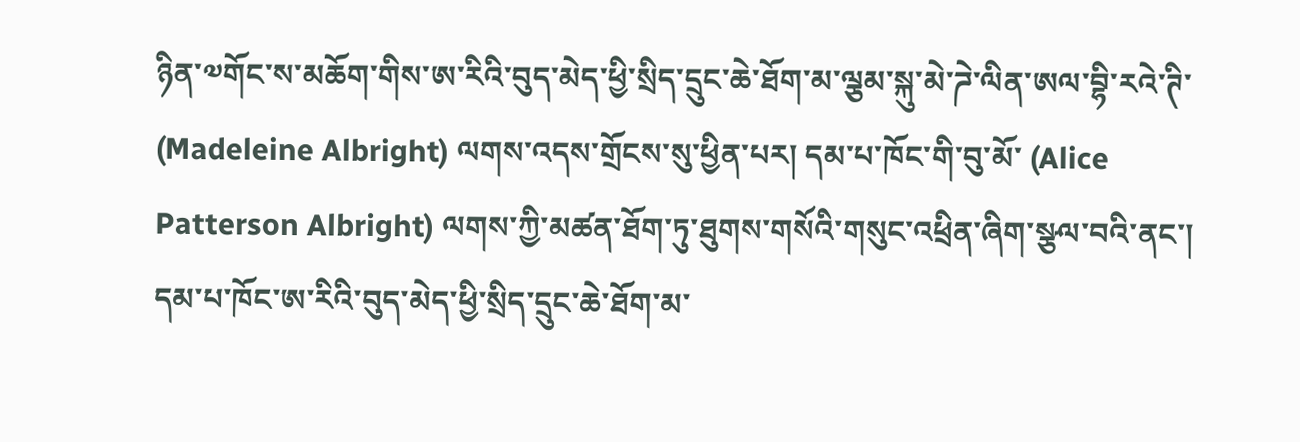ཉིན་༧གོང་ས་མཆོག་གིས་ཨ་རིའི་བུད་མེད་ཕྱི་སྲིད་དྲུང་ཆེ་ཐོག་མ་ལྕམ་སྐུ་མེ་ཌེ་ལིན་ཨལ་བྷི་རའེ་ཊི་ (Madeleine Albright) ལགས་འདས་གྲོངས་སུ་ཕྱིན་པར། དམ་པ་ཁོང་གི་བུ་མོ་ (Alice Patterson Albright) ལགས་ཀྱི་མཚན་ཐོག་ཏུ་ཐུགས་གསོའི་གསུང་འཕྲིན་ཞིག་སྩལ་བའི་ནང་། དམ་པ་ཁོང་ཨ་རིའི་བུད་མེད་ཕྱི་སྲིད་དྲུང་ཆེ་ཐོག་མ་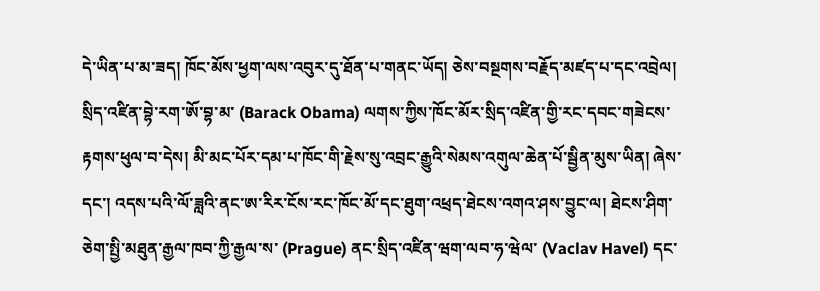དེ་ཡིན་པ་མ་ཟད། ཁོང་མོས་ཕྱག་ལས་འབུར་དུ་ཐོན་པ་གནང་ཡོད། ཅེས་བསྔགས་བརྗོད་མཛད་པ་དང་འབྲེལ། སྲིད་འཛིན་བྷེ་རག་ཨོ་བྷ་མ་ (Barack Obama) ལགས་ཀྱིས་ཁོང་མོར་སྲིད་འཛིན་གྱི་རང་དབང་གཟེངས་རྟགས་ཕུལ་བ་དེས། མི་མང་པོར་དམ་པ་ཁོང་གི་རྗེས་སུ་འབྲང་རྒྱུའི་སེམས་འགུལ་ཆེན་པོ་སྦྱིན་མུས་ཡིན། ཞེས་དང་། འདས་པའི་ལོ་ཟླའི་ནང་ཨ་རིར་ངོས་རང་ཁོང་མོ་དང་ཐུག་འཕྲད་ཐེངས་འགའ་ཤས་བྱུང་ལ། ཐེངས་ཤིག་ཅེག་སྤྱི་མཐུན་རྒྱལ་ཁབ་ཀྱི་རྒྱལ་ས་ (Prague) ནང་སྲིད་འཛིན་ཝག་ལབ་ཧ་ཝེལ་ (Vaclav Havel) དང་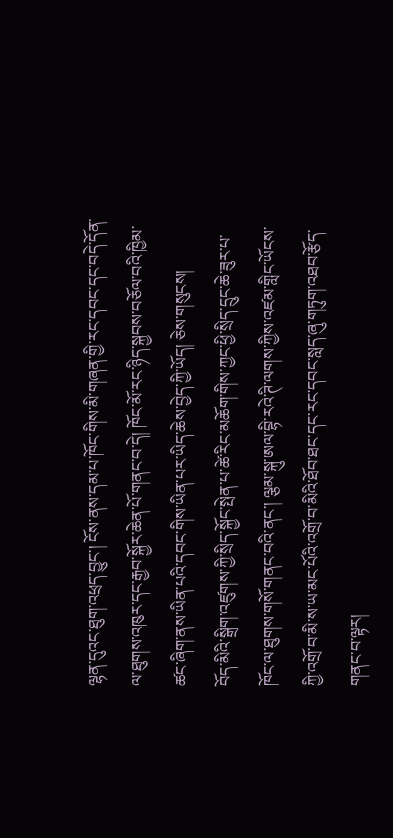ལྷན་དུའང་ཐུག་འཕྲད་བྱུང་། ངོས་ནས་དམ་པ་ཁོང་གིས་མི་གཞན་གྱི་རང་དབང་དང་བདེ་དོན་ལ་ཐུགས་འཁུར་དང་རྒྱབ་སྐྱོར་ཆེན་པོ་གནང་བ་དེ། ཁོང་མོ་རང་ཉིད་སྐྱབས་བཅོལ་བའི་ཁྱིམ་ཚང་ཞིག་ནས་ཡིན་པའི་དབང་གིས་ཡིན་པར་ཡིད་ཆེས་བྱེད་ཀྱི་ཡོད། ཅེས་གསུངས།
བོད་མིའི་སྒྲིག་འཛུགས་ཀྱི་སྲིད་སྐྱོང་སྤེན་པ་ཚེ་རིང་མཆོག་གིས་ཀྱང་ཕྱི་སྲིད་དྲུང་ཆེ་ཟུར་པ་ཁོང་ལ་ཐུགས་གསོ་གནང་བའི་ནང་། ལྕམ་སྐུ་ཨལ་བྷི་རའེ་ཊི་ལགས་ཀྱིས་འཛམ་གླིང་ཡོངས་ཀྱི་འགྲོ་བ་མི་ས་ཡ་མང་པོའི་འགྲོ་བ་མིའི་ཐོབ་ཐང་དང་རང་དབང་སླད་ཞུ་གཏུག་འཐབ་རྩོད་གནང་བ་ལྟར།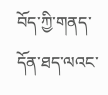བོད་ཀྱི་གནད་དོན་ཐད་ལའང་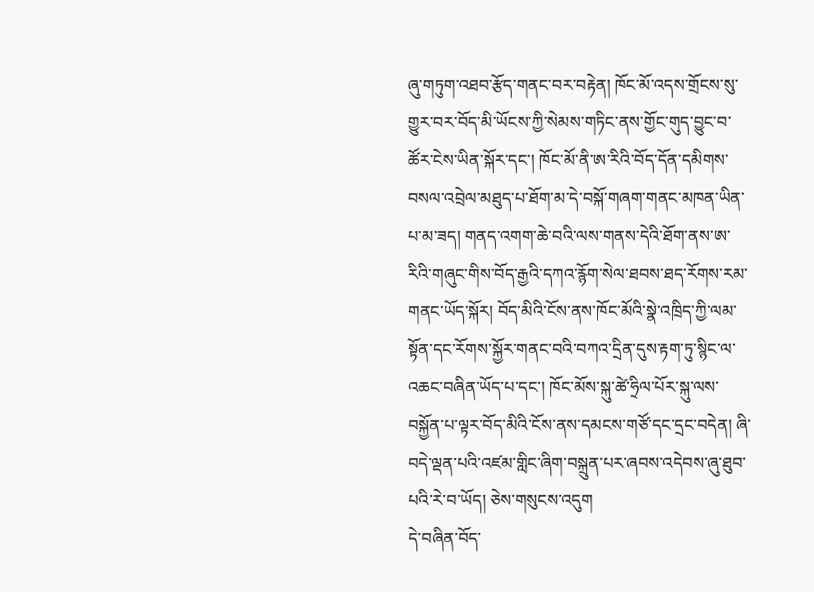ཞུ་གཏུག་འཐབ་རྩོད་གནང་བར་བརྟེན། ཁོང་མོ་འདས་གྲོངས་སུ་གྱུར་བར་བོད་མི་ཡོངས་ཀྱི་སེམས་གཏིང་ནས་གྱོང་གུད་བྱུང་བ་ཚོར་ངེས་ཡིན་སྐོར་དང་། ཁོང་མོ་ནི་ཨ་རིའི་བོད་དོན་དམིགས་བསལ་འབྲེལ་མཐུད་པ་ཐོག་མ་དེ་བསྐོ་གཞག་གནང་མཁན་ཡིན་པ་མ་ཟད། གནད་འགག་ཆེ་བའི་ལས་གནས་དེའི་ཐོག་ནས་ཨ་རིའི་གཞུང་གིས་བོད་རྒྱའི་དཀའ་རྙོག་སེལ་ཐབས་ཐད་རོགས་རམ་གནང་ཡོད་སྐོར། བོད་མིའི་ངོས་ནས་ཁོང་མོའི་སྣེ་འཁྲིད་ཀྱི་ལམ་སྟོན་དང་རོགས་སྐྱོར་གནང་བའི་བཀའ་དྲིན་དུས་རྟག་ཏུ་སྙིང་ལ་འཆང་བཞིན་ཡོད་པ་དང་། ཁོང་མོས་སྐུ་ཚེ་ཧྲིལ་པོར་སྐུ་ལས་བསྐྱོན་པ་ལྟར་བོད་མིའི་ངོས་ནས་དམངས་གཙོ་དང་དྲང་བདེན། ཞི་བདེ་ལྡན་པའི་འཛམ་གླིང་ཞིག་བསྐྲུན་པར་ཞབས་འདེབས་ཞུ་ཐུབ་པའི་རེ་བ་ཡོད། ཅེས་གསུངས་འདུག
དེ་བཞིན་བོད་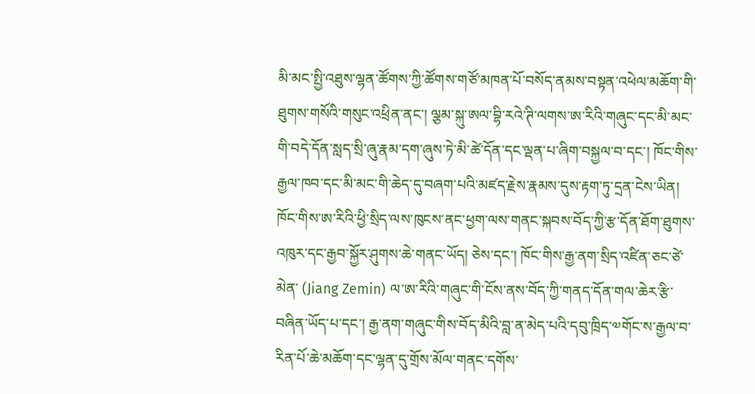མི་མང་སྤྱི་འཐུས་ལྷན་ཚོགས་ཀྱི་ཚོགས་གཙོ་མཁན་པོ་བསོད་ནམས་བསྟན་འཕེལ་མཆོག་གི་ཐུགས་གསོའི་གསུང་འཕྲིན་ནང་། ལྕམ་སྐུ་ཨལ་བྷི་རའེ་ཊི་ལགས་ཨ་རིའི་གཞུང་དང་མི་མང་གི་བདེ་དོན་སླད་སྲི་ཞུ་རྣམ་དག་ཞུས་ཏེ་མི་ཚེ་དོན་དང་ལྡན་པ་ཞིག་བསྐྱལ་བ་དང་། ཁོང་གིས་རྒྱལ་ཁབ་དང་མི་མང་གི་ཆེད་དུ་བཞག་པའི་མཛད་རྗེས་རྣམས་དུས་རྟག་ཏུ་དྲན་ངེས་ཡིན། ཁོང་གིས་ཨ་རིའི་ཕྱི་སྲིད་ལས་ཁུངས་ནང་ཕྱག་ལས་གནང་སྐབས་བོད་ཀྱི་རྩ་དོན་ཐོག་ཐུགས་འཁུར་དང་རྒྱབ་སྐྱོར་ཤུགས་ཆེ་གནང་ཡོད། ཅེས་དང་། ཁོང་གིས་རྒྱ་ནག་སྲིད་འཛིན་ཅང་ཙེ་མེན་ (Jiang Zemin) ལ་ཨ་རིའི་གཞུང་གི་ངོས་ནས་བོད་ཀྱི་གནད་དོན་གལ་ཆེར་རྩི་བཞིན་ཡོད་པ་དང་། རྒྱ་ནག་གཞུང་གིས་བོད་མིའི་བླ་ན་མེད་པའི་དབུ་ཁྲིད་༧གོང་ས་རྒྱལ་བ་རིན་པོ་ཆེ་མཆོག་དང་ལྷན་དུ་གྲོས་མོལ་གནང་དགོས་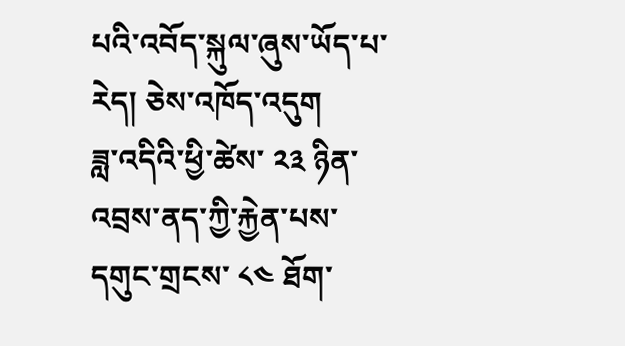པའི་འབོད་སྐུལ་ཞུས་ཡོད་པ་རེད། ཅེས་འཁོད་འདུག
ཟླ་འདིའི་ཕྱི་ཚེས་ ༢༣ ཉིན་འབྲས་ནད་ཀྱི་རྐྱེན་པས་དགུང་གྲངས་ ༨༤ ཐོག་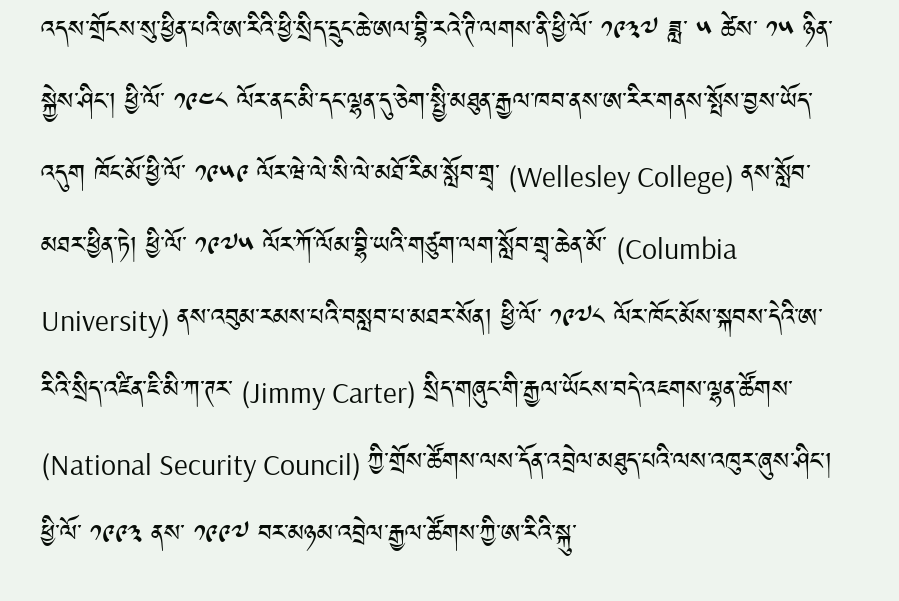འདས་གྲོངས་སུ་ཕྱིན་པའི་ཨ་རིའི་ཕྱི་སྲིད་དྲུང་ཆེ་ཨལ་བྷི་རའེ་ཊི་ལགས་ནི་ཕྱི་ལོ་ ༡༩༣༧ ཟླ་ ༥ ཚེས་ ༡༥ ཉིན་སྐྱེས་ཤིང་། ཕྱི་ལོ་ ༡༩༤༨ ལོར་ནང་མི་དང་ལྷན་དུ་ཅེག་སྤྱི་མཐུན་རྒྱལ་ཁབ་ནས་ཨ་རིར་གནས་སྤོས་བྱས་ཡོད་འདུག ཁོང་མོ་ཕྱི་ལོ་ ༡༩༥༩ ལོར་ཝེ་ལེ་སི་ལེ་མཐོ་རིམ་སློབ་གྲྭ་ (Wellesley College) ནས་སློབ་མཐར་ཕྱིན་ཏེ། ཕྱི་ལོ་ ༡༩༧༥ ལོར་ཀོ་ལོམ་བྷི་ཡའི་གཙུག་ལག་སློབ་གྲྭ་ཆེན་མོ་ (Columbia University) ནས་འབུམ་རམས་པའི་བསླབ་པ་མཐར་སོན། ཕྱི་ལོ་ ༡༩༧༨ ལོར་ཁོང་མོས་སྐབས་དེའི་ཨ་རིའི་སྲིད་འཛིན་ཇི་མི་ཀ་ཊར་ (Jimmy Carter) སྲིད་གཞུང་གི་རྒྱལ་ཡོངས་བདེ་འཇགས་ལྷན་ཚོགས་ (National Security Council) ཀྱི་གྲོས་ཚོགས་ལས་དོན་འབྲེལ་མཐུད་པའི་ལས་འཁུར་ཞུས་ཤིང་། ཕྱི་ལོ་ ༡༩༩༣ ནས་ ༡༩༩༧ བར་མཉམ་འབྲེལ་རྒྱལ་ཚོགས་ཀྱི་ཨ་རིའི་སྐུ་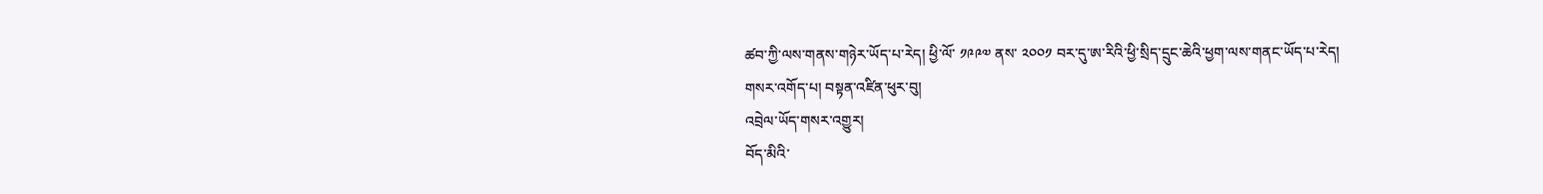ཚབ་ཀྱི་ལས་གནས་གཉེར་ཡོད་པ་རེད། ཕྱི་ལོ་ ༡༩༩༧ ནས་ ༢༠༠༡ བར་དུ་ཨ་རིའི་ཕྱི་སྲིད་དྲུང་ཆེའི་ཕྱག་ལས་གནང་ཡོད་པ་རེད།
གསར་འགོད་པ། བསྟན་འཛིན་ཕུར་བུ།
འབྲེལ་ཡོད་གསར་འགྱུར།
བོད་མིའི་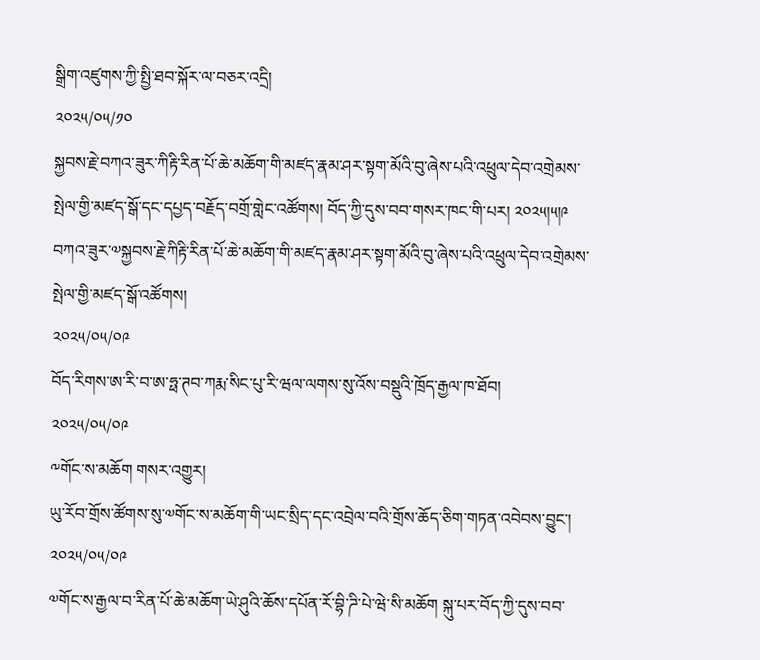སྒྲིག་འཛུགས་ཀྱི་སྤྱི་ཐབ་སྐོར་ལ་བཅར་འདྲི།
༢༠༢༥/༠༥/༡༠
སྐྱབས་རྗེ་བཀའ་ཟུར་ཀིརྟི་རིན་པོ་ཆེ་མཆོག་གི་མཛད་རྣམ་ཤར་སྟག་མོའི་བུ་ཞེས་པའི་འཕྲུལ་དེབ་འགྲེམས་སྤེལ་གྱི་མཛད་སྒོ་དང་དཔྱད་བརྗོད་བགྲོ་གླེང་འཚོགས། བོད་ཀྱི་དུས་བབ་གསར་ཁང་གི་པར། ༢༠༢༥།༥།༩
བཀའ་ཟུར་༧སྐྱབས་རྗེ་ཀིརྟི་རིན་པོ་ཆེ་མཆོག་གི་མཛད་རྣམ་ཤར་སྟག་མོའི་བུ་ཞེས་པའི་འཕྲུལ་དེབ་འགྲེམས་སྤེལ་གྱི་མཛད་སྒོ་འཚོགས།
༢༠༢༥/༠༥/༠༩
བོད་རིགས་ཨ་རི་བ་ཨ་ཧྥ་ཊབ་ཀརྨ་སིང་པུ་རི་ཝལ་ལགས་སུ་འོས་བསྡུའི་ཁྲོད་རྒྱལ་ཁ་ཐོབ།
༢༠༢༥/༠༥/༠༩
༸གོང་ས་མཆོག གསར་འགྱུར།
ཡུ་རོབ་གྲོས་ཚོགས་སུ་༧གོང་ས་མཆོག་གི་ཡང་སྲིད་དང་འབྲེལ་བའི་གྲོས་ཆོད་ཅིག་གཏན་འབེབས་བྱུང་།
༢༠༢༥/༠༥/༠༩
༧གོང་ས་རྒྱལ་བ་རིན་པོ་ཆེ་མཆོག་ཡེ་ཤུའི་ཆོས་དཔོན་རོ་བྷི་ཌི་པེ་ཝེ་སི་མཆོག སྐུ་པར་བོད་ཀྱི་དུས་བབ་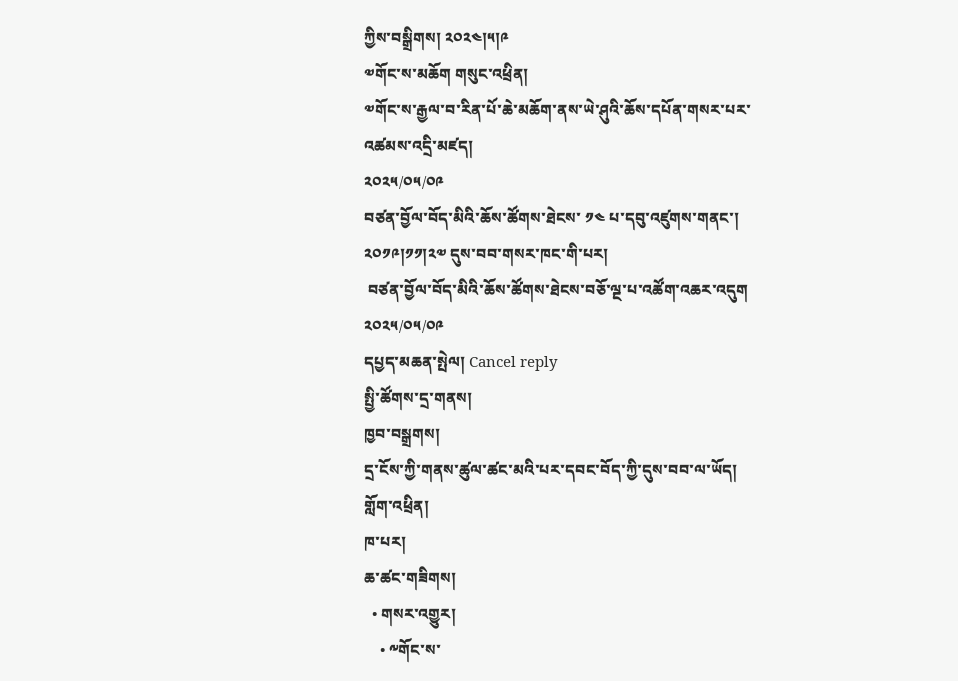ཀྱིས་བསྒྲིགས། ༢༠༢༤།༥།༩
༧གོང་ས་མཆོག གསུང་འཕྲིན།
༧གོང་ས་རྒྱལ་བ་རིན་པོ་ཆེ་མཆོག་ནས་ཡེ་ཤུའི་ཆོས་དཔོན་གསར་པར་འཚམས་འདྲི་མཛད།
༢༠༢༥/༠༥/༠༩
བཙན་བྱོལ་བོད་མིའི་ཆོས་ཚོགས་ཐེངས་ ༡༤ པ་དབུ་འཛུགས་གནང་། ༢༠༡༩།༡༡།༢༧ དུས་བབ་གསར་ཁང་གི་པར།
 བཙན་བྱོལ་བོད་མིའི་ཆོས་ཚོགས་ཐེངས་བཅོ་ལྔ་པ་འཚོག་འཆར་འདུག
༢༠༢༥/༠༥/༠༩
དཔྱད་མཆན་སྤེལ། Cancel reply
སྤྱི་ཚོགས་དྲ་གནས།
ཁྱབ་བསྒྲགས།
དྲ་ངོས་ཀྱི་གནས་ཚུལ་ཚང་མའི་པར་དབང་བོད་ཀྱི་དུས་བབ་ལ་ཡོད།
གློག་འཕྲིན།
ཁ་པར།
ཆ་ཚང་གཟིགས།
  • གསར་འགྱུར།
    • ༸གོང་ས་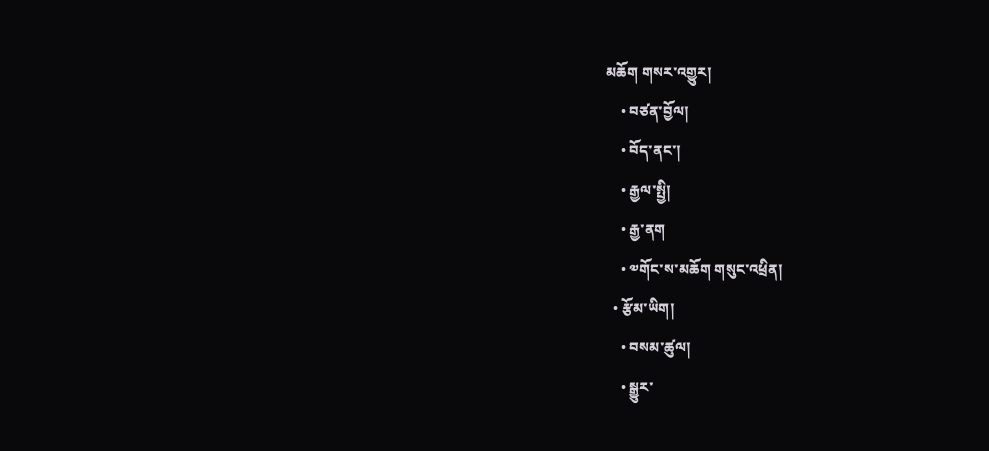མཆོག གསར་འགྱུར།
    • བཙན་བྱོལ།
    • བོད་ནང་།
    • རྒྱལ་སྤྱི།
    • རྒྱ་ནག
    • ༧གོང་ས་མཆོག གསུང་འཕྲིན།
  • རྩོམ་ཡིག།
    • བསམ་ཚུལ།
    • སྒྱུར་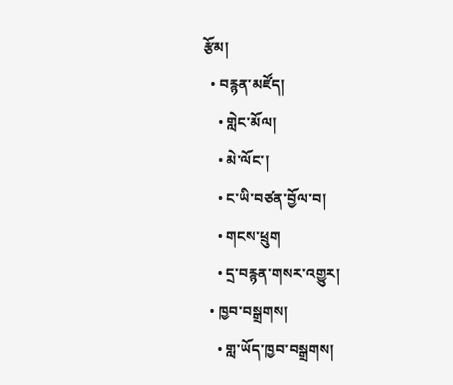རྩོམ།
  • བརྙན་མཛོད།
    • གླེང་མོལ།
    • མེ་ལོང་།
    • ང་ཡི་བཙན་བྱོལ་བ།
    • གངས་ཕྲུག
    • དྲ་བརྙན་གསར་འགྱུར།
  • ཁྱབ་བསྒྲགས།
    • གླ་ཡོད་ཁྱབ་བསྒྲགས།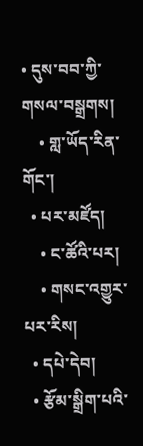• དུས་བབ་ཀྱི་གསལ་བསྒྲགས།
    • གླ་ཡོད་རིན་གོང་།
  • པར་མཛོད།
    • ང་ཚོའི་པར།
    • གསང་འགྱུར་པར་རིས།
  • དཔེ་དེབ།
  • རྩོམ་སྒྲིག་པའི་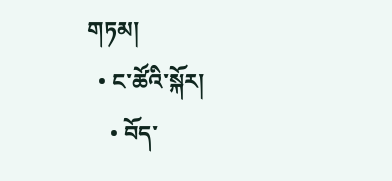གཏམ།
  • ང་ཚོའི་སྐོར།
    • བོད་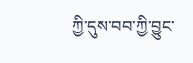ཀྱི་དུས་བབ་ཀྱི་བྱུང་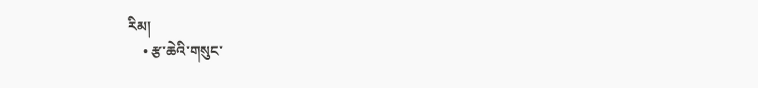རིམ།
    • རྩ་ཆེའི་གསུང་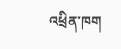འཕྲིན་ཁག